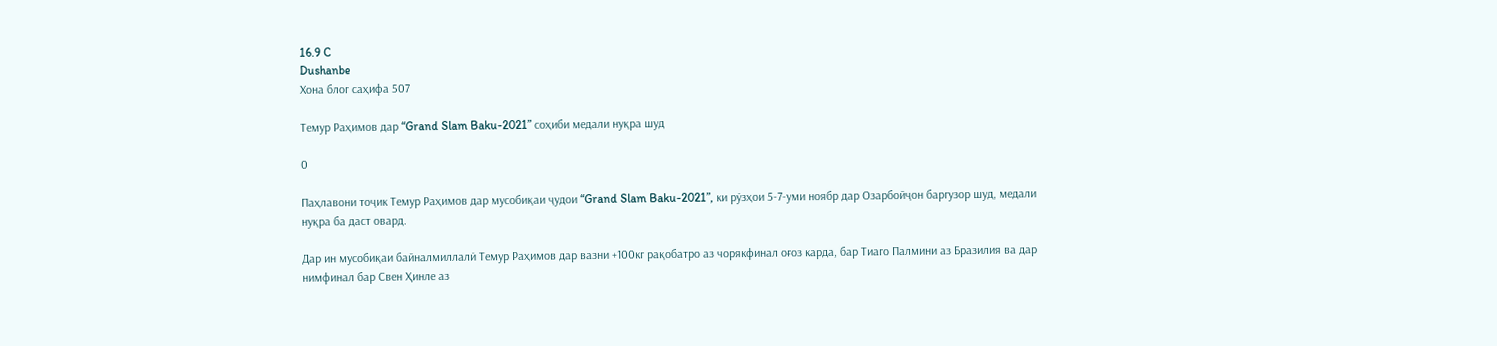16.9 C
Dushanbe
Хона блог саҳифа 507

Темур Раҳимов дар “Grand Slam Baku-2021” соҳиби медали нуқра шуд

0

Паҳлавони тоҷик Темур Раҳимов дар мусобиқаи ҷудои “Grand Slam Baku-2021”, ки рӯзҳои 5-7-уми ноябр дар Озарбойҷон баргузор шуд, медали нуқра ба даст овард.

Дар ин мусобиқаи байналмиллалӣ Темур Раҳимов дар вазни +100кг рақобатро аз чорякфинал оғоз карда, бар Тиаго Палмини аз Бразилия ва дар нимфинал бар Свен Ҳинле аз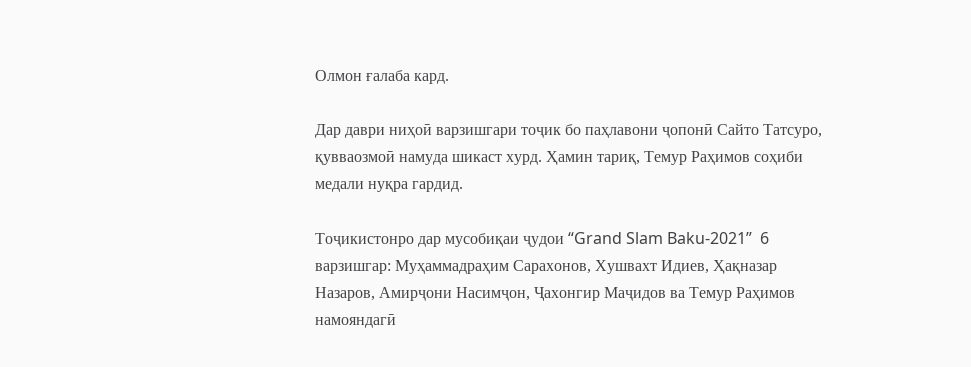Олмон ғалаба кард.

Дар даври ниҳоӣ варзишгари тоҷик бо паҳлавони ҷопонӣ Сайто Татсуро, қувваозмоӣ намуда шикаст хурд. Ҳамин тариқ, Темур Раҳимов соҳиби медали нуқра гардид.

Тоҷикистонро дар мусобиқаи ҷудои “Grand Slam Baku-2021”  6 варзишгар: Муҳаммадраҳим Сарахонов, Хушвахт Идиев, Ҳақназар Назаров, Амирҷони Насимҷон, Ҷахонгир Маҷидов ва Темур Раҳимов намояндагӣ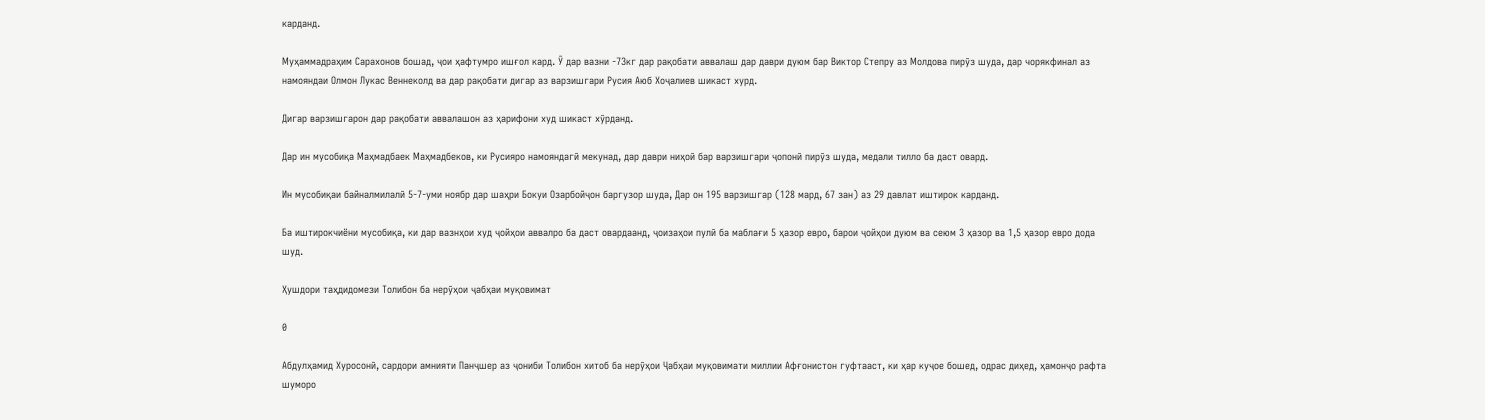карданд.

Муҳаммадраҳим Сарахонов бошад, ҷои ҳафтумро ишғол кард. Ӯ дар вазни -73кг дар рақобати аввалаш дар даври дуюм бар Виктор Степру аз Молдова пирӯз шуда, дар чорякфинал аз намояндаи Олмон Лукас Веннеколд ва дар рақобати дигар аз варзишгари Русия Аюб Хоҷалиев шикаст хурд.

Дигар варзишгарон дар рақобати аввалашон аз ҳарифони худ шикаст хӯрданд.

Дар ин мусобиқа Маҳмадбаек Маҳмадбеков, ки Русияро намояндагӣ мекунад, дар даври ниҳоӣ бар варзишгари ҷопонӣ пирӯз шуда, медали тилло ба даст овард.

Ин мусобиқаи байналмилалӣ 5-7-уми ноябр дар шаҳри Бокуи Озарбойҷон баргузор шуда, Дар он 195 варзишгар (128 мард, 67 зан) аз 29 давлат иштирок карданд.

Ба иштирокчиёни мусобиқа, ки дар вазнҳои худ ҷойҳои аввалро ба даст овардаанд, ҷоизаҳои пулӣ ба маблағи 5 ҳазор евро, барои ҷойҳои дуюм ва сеюм 3 ҳазор ва 1,5 ҳазор евро дода шуд.

Ҳушдори таҳдидомези Толибон ба нерӯҳои ҷабҳаи муқовимат

0

Абдулҳамид Хуросонӣ, сардори амнияти Панҷшер аз ҷониби Толибон хитоб ба нерӯҳои Ҷабҳаи муқовимати миллии Афғонистон гуфтааст, ки ҳар куҷое бошед, одрас диҳед, ҳамонҷо рафта шуморо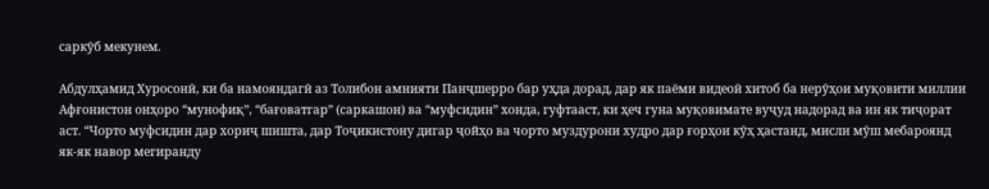саркӯб мекунем.

Абдулҳамид Хуросонӣ, ки ба намояндагӣ аз Толибон амнияти Панҷшерро бар уҳда дорад, дар як паёми видеоӣ хитоб ба нерӯҳои муқовити миллии Афғонистон онҳоро “мунофиқ”, “бағоватгар” (саркашон) ва “муфсидин” хонда, гуфтааст, ки ҳеч гуна муқовимате вуҷуд надорад ва ин як тиҷорат аст. “Чорто муфсидин дар хориҷ шишта, дар Тоҷикистону дигар ҷойҳо ва чорто муздурони худро дар ғорҳои кӯҳ ҳастанд, мисли мӯш мебароянд як-як навор мегиранду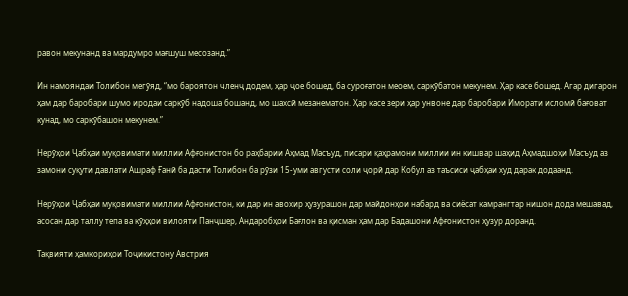равон мекунанд ва мардумро мағшуш месозанд.”

Ин намояндаи Толибон мегӯяд, “мо бароятон членҷ додем, ҳар ҷое бошед, ба суроғатон меоем, саркӯбатон мекунем. Ҳар касе бошед. Агар дигарон ҳам дар баробари шумо иродаи саркӯб надоша бошанд, мо шахсӣ мезанематон. Ҳар касе зери ҳар унвоне дар баробари Иморати исломӣ бағоват кунад, мо саркӯбашон мекунем.”

Нерӯҳои Ҷабҳаи муқовимати миллии Афғонистон бо раҳбарии Аҳмад Масъуд, писари қаҳрамони миллии ин кишвар шаҳид Аҳмадшоҳи Масъуд аз замони суқути давлати Ашраф Ғанӣ ба дасти Толибон ба рӯзи 15-уми августи соли ҷорӣ дар Кобул аз таъсиси ҷабҳаи худ дарак додаанд.

Нерӯҳои Ҷабҳаи муқовимати миллии Афғонистон, ки дар ин авохир ҳузурашон дар майдонҳои набард ва сиёсат камрангтар нишон дода мешавад, асосан дар таллу тепа ва кӯҳҳои вилояти Панҷшер, Андаробҳои Бағлон ва қисман ҳам дар Бадашони Афғонистон ҳузур доранд.

Тақвияти ҳамкориҳои Тоҷикистону Австрия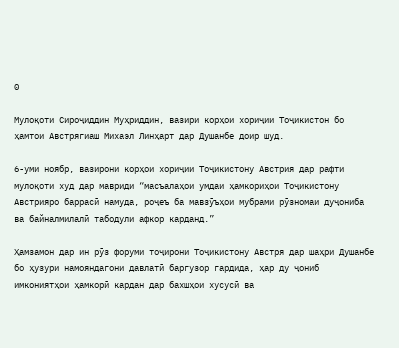0

Мулоқоти Сироҷиддин Муҳриддин, вазири корҳои хориҷии Тоҷикистон бо ҳамтои Австрягиаш Михаэл Линҳарт дар Душанбе доир шуд.

6-уми ноябр, вазирони корҳои хориҷии Тоҷикистону Австрия дар рафти мулоқоти худ дар мавриди “масъалаҳои умдаи ҳамкориҳои Тоҷикистону Австрияро баррасӣ намуда, роҷеъ ба мавзӯъҳои мубрами рӯзномаи дуҷониба ва байналмилалӣ табодули афкор карданд.”

Ҳамзамон дар ин рӯз форуми тоҷирони Тоҷикистону Австря дар шаҳри Душанбе бо ҳузури намояндагони давлатӣ баргузор гардида, ҳар ду ҷониб имкониятҳои ҳамкорӣ кардан дар бахшҳои хусусӣ ва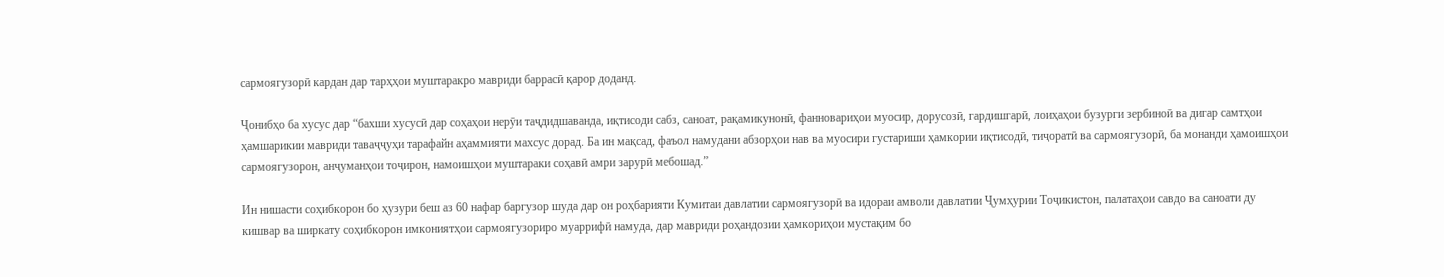сармоягузорӣ кардан дар тарҳҳои муштаракро мавриди баррасӣ қарор доданд.

Ҷонибҳо ба хусус дар “бахши хусусӣ дар соҳаҳои нерӯи таҷдидшаванда, иқтисоди сабз, саноат, рақамикунонӣ, фанновариҳои муосир, дорусозӣ, гардишгарӣ, лоиҳаҳои бузурги зербиноӣ ва дигар самтҳои ҳамшарикии мавриди таваҷҷуҳи тарафайн аҳаммияти махсус дорад. Ба ин мақсад, фаъол намудани абзорҳои нав ва муосири густариши ҳамкории иқтисодӣ, тиҷоратӣ ва сармоягузорӣ, ба монанди ҳамоишҳои сармоягузорон, анҷуманҳои тоҷирон, намоишҳои муштараки соҳавӣ амри зарурӣ мебошад.”

Ин нишасти соҳибкорон бо ҳузури беш аз 60 нафар баргузор шуда дар он роҳбарияти Кумитаи давлатии сармоягузорӣ ва идораи амволи давлатии Ҷумҳурии Тоҷикистон, палатаҳои савдо ва саноати ду кишвар ва ширкату соҳибкорон имкониятҳои сармоягузориро муаррифӣ намуда, дар мавриди роҳандозии ҳамкориҳои мустақим бо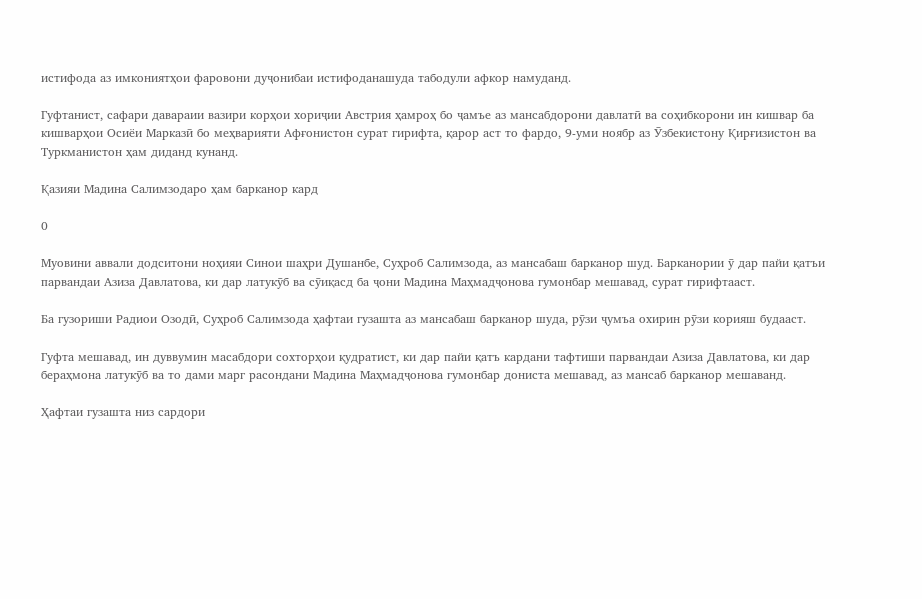истифода аз имкониятҳои фаровони дуҷонибаи истифоданашуда табодули афкор намуданд.

Гуфтанист, сафари давараии вазири корҳои хориҷии Австрия ҳамроҳ бо ҷамъе аз мансабдорони давлатӣ ва соҳибкорони ин кишвар ба кишварҳои Осиёи Марказӣ бо меҳварияти Афғонистон сурат гирифта, қарор аст то фардо, 9-уми ноябр аз Ӯзбекистону Қирғизистон ва Туркманистон ҳам диданд кунанд.

Қазияи Мадина Салимзодаро ҳам барканор кард

0

Муовини аввали додситони ноҳияи Синои шаҳри Душанбе, Суҳроб Салимзода, аз мансабаш барканор шуд. Барканории ӯ дар пайи қатъи парвандаи Азиза Давлатова, ки дар латукӯб ва сӯиқасд ба ҷони Мадина Маҳмадҷонова гумонбар мешавад, сурат гирифтааст.

Ба гузориши Радиои Озодӣ, Суҳроб Салимзода ҳафтаи гузашта аз мансабаш барканор шуда, рӯзи ҷумъа охирин рӯзи корияш будааст.

Гуфта мешавад, ин дуввумин масабдори сохторҳои қудратист, ки дар пайи қатъ кардани тафтиши парвандаи Азиза Давлатова, ки дар бераҳмона латукӯб ва то дами марг расондани Мадина Маҳмадҷонова гумонбар дониста мешавад, аз мансаб барканор мешаванд.

Ҳафтаи гузашта низ сардори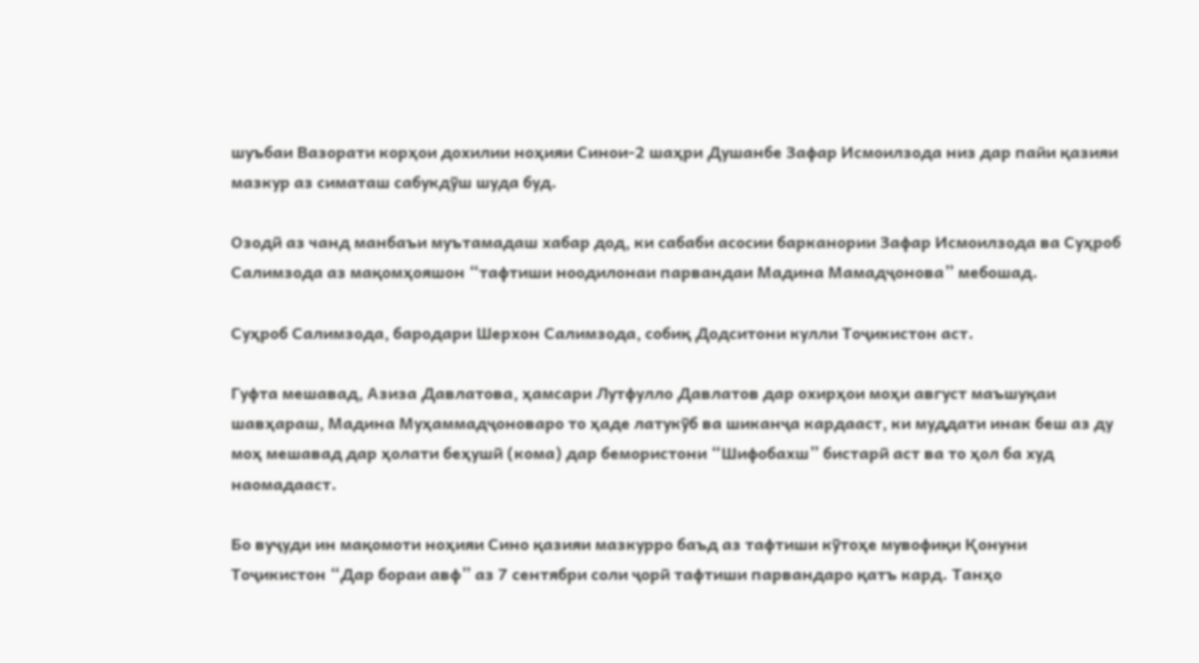шуъбаи Вазорати корҳои дохилии ноҳияи Синои-2 шаҳри Душанбе Зафар Исмоилзода низ дар пайи қазияи мазкур аз симаташ сабукдӯш шуда буд.

Озодӣ аз чанд манбаъи муътамадаш хабар дод, ки сабаби асосии барканории Зафар Исмоилзода ва Суҳроб Салимзода аз мақомҳояшон “тафтиши ноодилонаи парвандаи Мадина Мамадҷонова” мебошад.

Суҳроб Салимзода, бародари Шерхон Салимзода, собиқ Додситони кулли Тоҷикистон аст.

Гуфта мешавад, Азиза Давлатова, ҳамсари Лутфулло Давлатов дар охирҳои моҳи август маъшуқаи шавҳараш, Мадина Муҳаммадҷоноваро то ҳаде латукӯб ва шиканҷа кардааст, ки муддати инак беш аз ду моҳ мешавад дар ҳолати беҳушӣ (кома) дар бемористони “Шифобахш” бистарӣ аст ва то ҳол ба худ наомадааст.

Бо вуҷуди ин мақомоти ноҳияи Сино қазияи мазкурро баъд аз тафтиши кӯтоҳе мувофиқи Қонуни Тоҷикистон “Дар бораи авф” аз 7 сентябри соли ҷорӣ тафтиши парвандаро қатъ кард. Танҳо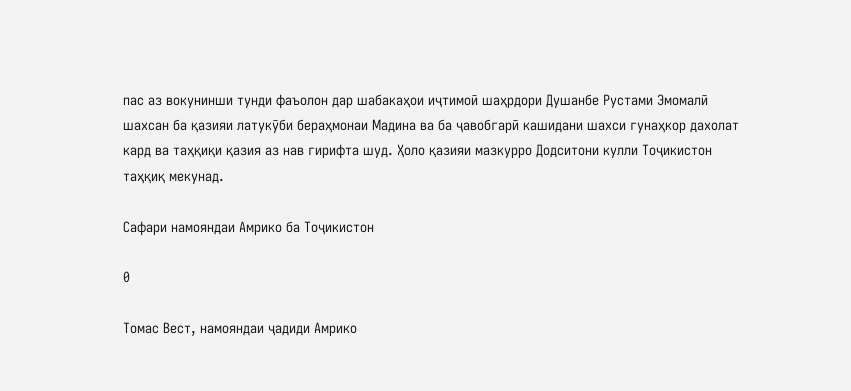пас аз вокунинши тунди фаъолон дар шабакаҳои иҷтимоӣ шаҳрдори Душанбе Рустами Эмомалӣ шахсан ба қазияи латукӯби бераҳмонаи Мадина ва ба ҷавобгарӣ кашидани шахси гунаҳкор дахолат кард ва таҳқиқи қазия аз нав гирифта шуд. Ҳоло қазияи мазкурро Додситони кулли Тоҷикистон таҳқиқ мекунад.

Сафари намояндаи Амрико ба Тоҷикистон

0

Томас Вест, намояндаи ҷадиди Амрико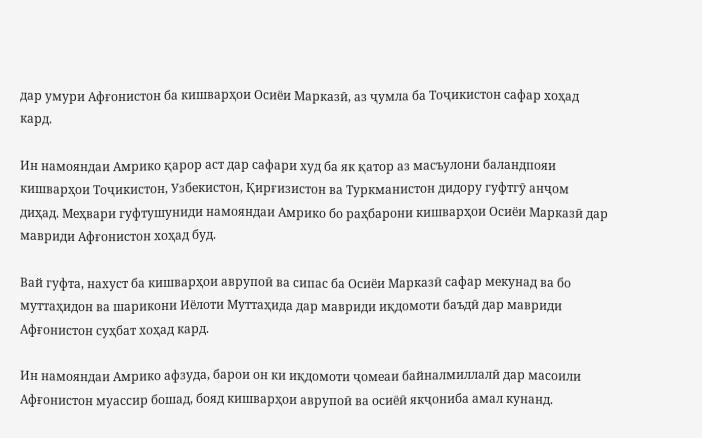дар умури Афғонистон ба кишварҳои Осиёи Марказӣ, аз ҷумла ба Тоҷикистон сафар хоҳад кард.

Ин намояндаи Амрико қарор аст дар сафари худ ба як қатор аз масъулони баландпояи кишварҳои Тоҷикистон, Узбекистон, Қирғизистон ва Туркманистон дидору гуфтгӯ анҷом диҳад. Меҳвари гуфтушуниди намояндаи Амрико бо раҳбарони кишварҳои Осиёи Марказӣ дар мавриди Афғонистон хоҳад буд.

Вай гуфта, нахуст ба кишварҳои аврупоӣ ва сипас ба Осиёи Марказӣ сафар мекунад ва бо муттаҳидон ва шарикони Иёлоти Муттаҳида дар мавриди иқдомоти баъдӣ дар мавриди Афғонистон суҳбат хоҳад кард.

Ин намояндаи Амрико афзуда, барои он ки иқдомоти ҷомеаи байналмиллалӣ дар масоили Афғонистон муассир бошад, бояд кишварҳои аврупоӣ ва осиёӣ якҷониба амал кунанд.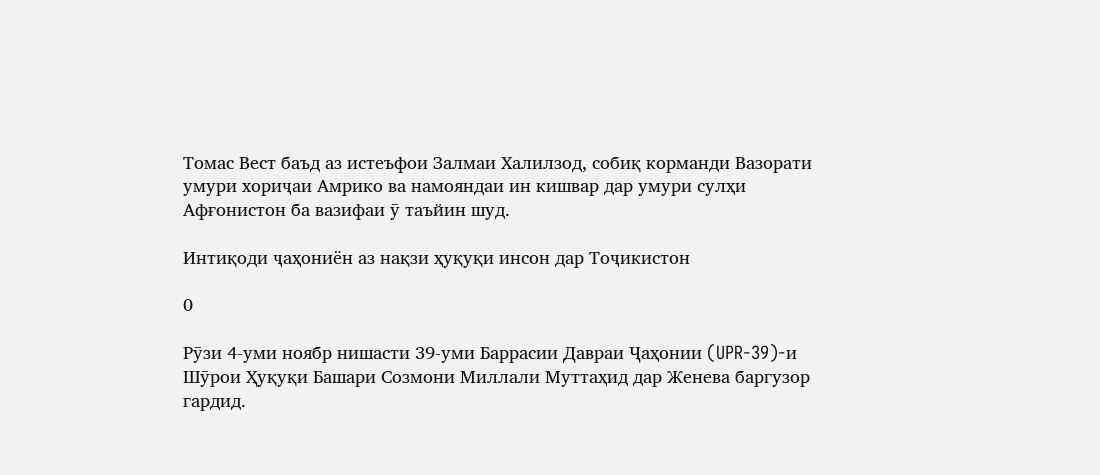Томас Вест баъд аз истеъфои Залмаи Халилзод, собиқ корманди Вазорати умури хориҷаи Амрико ва намояндаи ин кишвар дар умури сулҳи Афғонистон ба вазифаи ӯ таъйин шуд.

Интиқоди ҷаҳониён аз нақзи ҳуқуқи инсон дар Тоҷикистон

0

Рӯзи 4-уми ноябр нишасти 39-уми Баррасии Давраи Ҷаҳонии (UPR-39)-и Шӯрои Ҳуқуқи Башари Созмони Миллали Муттаҳид дар Женева баргузор гардид.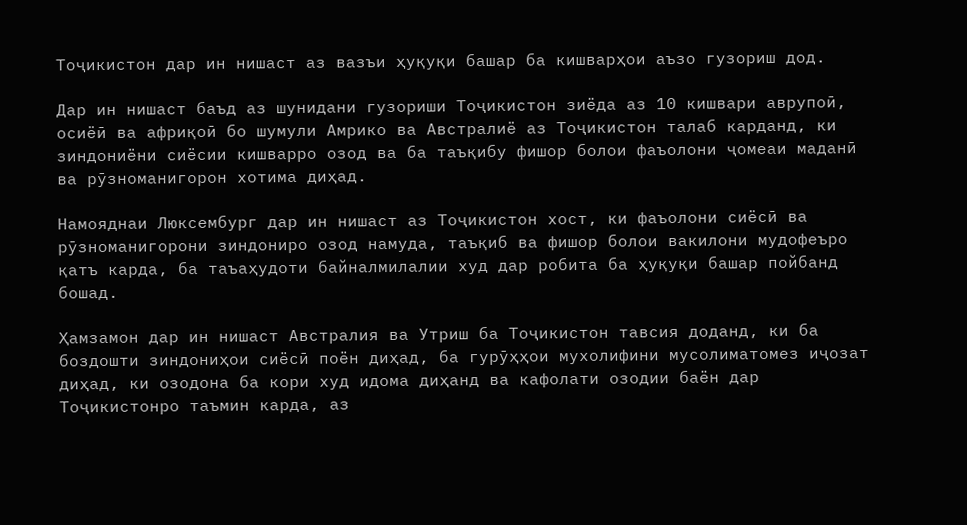Тоҷикистон дар ин нишаст аз вазъи ҳуқуқи башар ба кишварҳои аъзо гузориш дод.

Дар ин нишаст баъд аз шунидани гузориши Тоҷикистон зиёда аз 10 кишвари аврупоӣ, осиёӣ ва африқоӣ бо шумули Амрико ва Австралиё аз Тоҷикистон талаб карданд, ки зиндониёни сиёсии кишварро озод ва ба таъқибу фишор болои фаъолони ҷомеаи маданӣ ва рӯзноманигорон хотима диҳад.

Намояднаи Люксембург дар ин нишаст аз Тоҷикистон хост, ки фаъолони сиёсӣ ва рӯзноманигорони зиндониро озод намуда, таъқиб ва фишор болои вакилони мудофеъро қатъ карда, ба таъаҳудоти байналмилалии худ дар робита ба ҳуқуқи башар пойбанд бошад.

Ҳамзамон дар ин нишаст Австралия ва Утриш ба Тоҷикистон тавсия доданд, ки ба боздошти зиндониҳои сиёсӣ поён диҳад, ба гурӯҳҳои мухолифини мусолиматомез иҷозат диҳад, ки озодона ба кори худ идома диҳанд ва кафолати озодии баён дар Тоҷикистонро таъмин карда, аз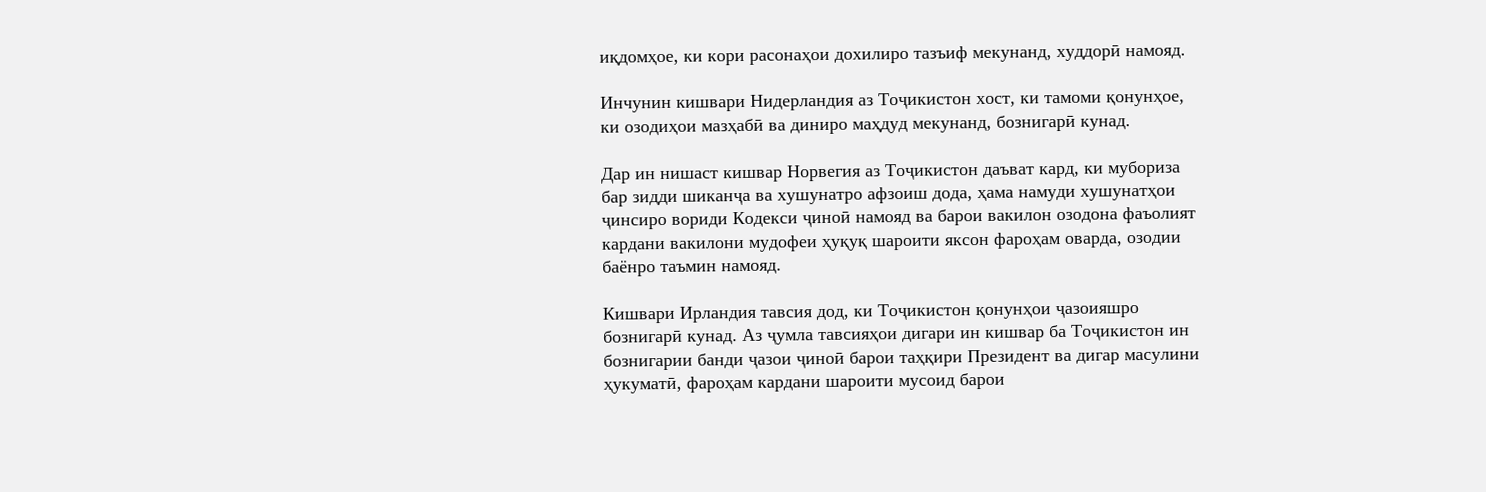иқдомҳое, ки кори расонаҳои дохилиро тазъиф мекунанд, худдорӣ намояд.

Инчунин кишвари Нидерландия аз Тоҷикистон хост, ки тамоми қонунҳое, ки озодиҳои мазҳабӣ ва диниро маҳдуд мекунанд, бознигарӣ кунад.

Дар ин нишаст кишвар Норвегия аз Тоҷикистон даъват кард, ки мубориза бар зидди шиканҷа ва хушунатро афзоиш дода, ҳама намуди хушунатҳои ҷинсиро вориди Кодекси ҷиноӣ намояд ва барои вакилон озодона фаъолият кардани вакилони мудофеи ҳуқуқ шароити яксон фароҳам оварда, озодии баёнро таъмин намояд.

Кишвари Ирландия тавсия дод, ки Тоҷикистон қонунҳои ҷазоияшро бознигарӣ кунад. Аз ҷумла тавсияҳои дигари ин кишвар ба Тоҷикистон ин бознигарии банди ҷазои ҷиноӣ барои таҳқири Президент ва дигар масулини ҳукуматӣ, фароҳам кардани шароити мусоид барои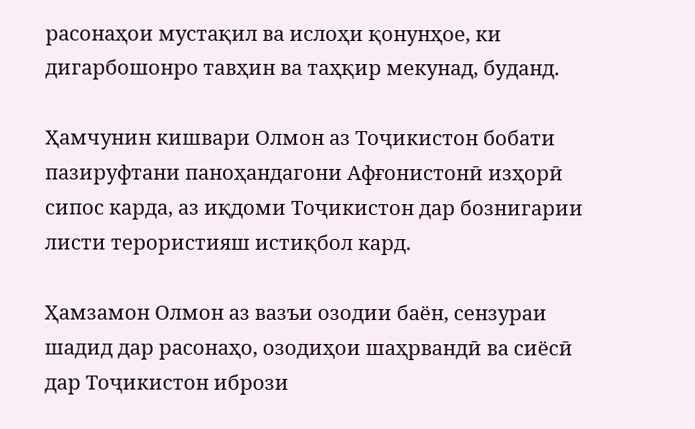расонаҳои мустақил ва ислоҳи қонунҳое, ки дигарбошонро тавҳин ва таҳқир мекунад, буданд.

Ҳамчунин кишвари Олмон аз Тоҷикистон бобати пазируфтани паноҳандагони Афғонистонӣ изҳорӣ сипос карда, аз иқдоми Тоҷикистон дар бознигарии листи терористияш истиқбол кард.

Ҳамзамон Олмон аз вазъи озодии баён, сензураи шадид дар расонаҳо, озодиҳои шаҳрвандӣ ва сиёсӣ дар Тоҷикистон ибрози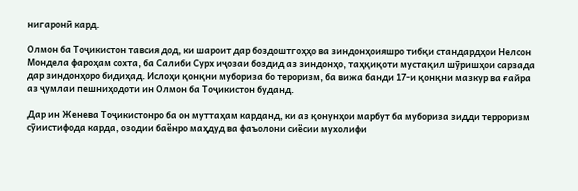нигаронӣ кард.

Олмон ба Тоҷикистон тавсия дод, ки шароит дар боздоштгоҳҳо ва зиндонҳоияшро тибқи стандардҳои Нелсон Мондела фароҳам сохта, ба Салиби Сурх иҷозаи боздид аз зиндонҳо, таҳқиқоти мустақил шӯришҳои сарзада дар зиндонҳоро бидиҳад. Ислоҳи қонқни мубориза бо тероризм, ба вижа банди 17-и қонқни мазкур ва ғайра аз ҷумлаи пешниҳодоти ин Олмон ба Тоҷикистон буданд.

Дар ин Женева Тоҷикистонро ба он муттаҳам карданд, ки аз қонунҳои марбут ба мубориза зидди терроризм сӯиистифода карда, озодии баёнро маҳдуд ва фаъолони сиёсии мухолифи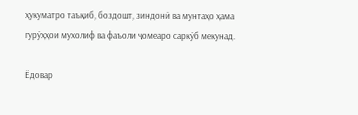ҳукуматро таъқиб, боздошт, зиндонӣ ва мунтаҳо ҳама гурӯҳҳои мухолиф ва фаъоли ҷомеаро саркӯб мекунад.

Ёдовар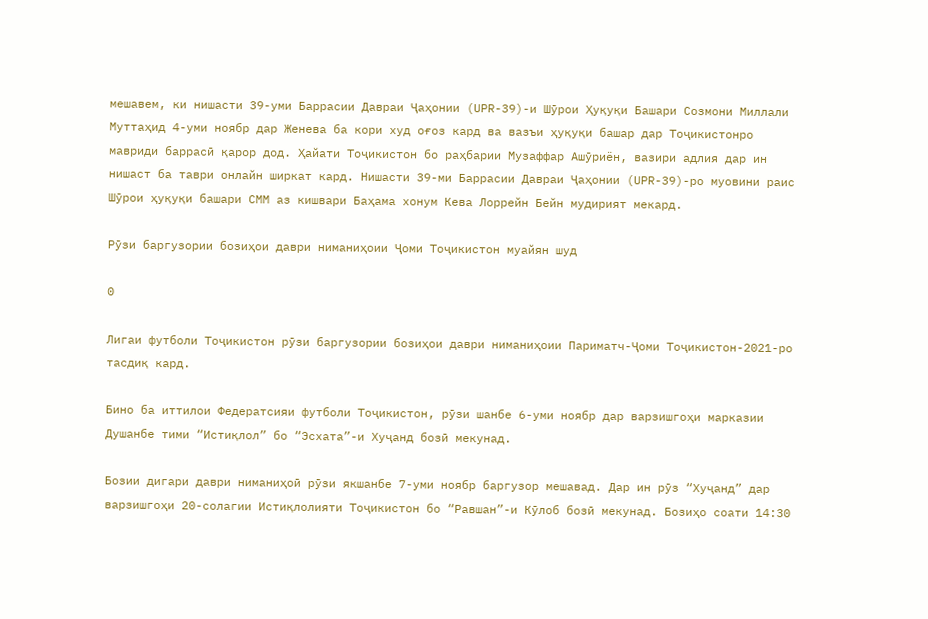мешавем, ки нишасти 39-уми Баррасии Давраи Ҷаҳонии (UPR-39)-и Шӯрои Ҳуқуқи Башари Созмони Миллали Муттаҳид 4-уми ноябр дар Женева ба кори худ оғоз кард ва вазъи ҳуқуқи башар дар Тоҷикистонро мавриди баррасӣ қарор дод. Ҳайати Тоҷикистон бо раҳбарии Музаффар Ашӯриён, вазири адлия дар ин нишаст ба таври онлайн ширкат кард. Нишасти 39-ми Баррасии Давраи Ҷаҳонии (UPR-39)-ро муовини раис Шӯрои ҳуқуқи башари СММ аз кишвари Баҳама хонум Кева Лоррейн Бейн мудирият мекард.

Рӯзи баргузории бозиҳои даври ниманиҳоии Ҷоми Тоҷикистон муайян шуд

0

Лигаи футболи Тоҷикистон рӯзи баргузории бозиҳои даври ниманиҳоии Париматч-Ҷоми Тоҷикистон-2021-ро тасдиқ кард.

Бино ба иттилои Федератсияи футболи Тоҷикистон, рӯзи шанбе 6-уми ноябр дар варзишгоҳи марказии Душанбе тими “Истиқлол” бо “Эсхата”-и Хуҷанд бозӣ мекунад.

Бозии дигари даври ниманиҳоӣ рӯзи якшанбе 7-уми ноябр баргузор мешавад. Дар ин рӯз “Хуҷанд” дар варзишгоҳи 20-солагии Истиқлолияти Тоҷикистон бо “Равшан”-и Кӯлоб бозӣ мекунад. Бозиҳо соати 14:30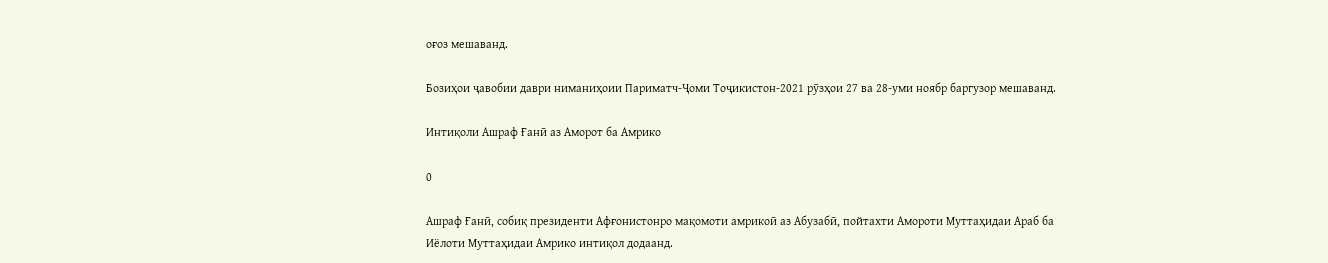оғоз мешаванд.

Бозиҳои ҷавобии даври ниманиҳоии Париматч-Ҷоми Тоҷикистон-2021 рӯзҳои 27 ва 28-уми ноябр баргузор мешаванд.

Интиқоли Ашраф Ғанӣ аз Аморот ба Амрико

0

Ашраф Ғанӣ, собиқ президенти Афғонистонро мақомоти амрикоӣ аз Абузабӣ, пойтахти Амороти Муттаҳидаи Араб ба Иёлоти Муттаҳидаи Амрико интиқол додаанд.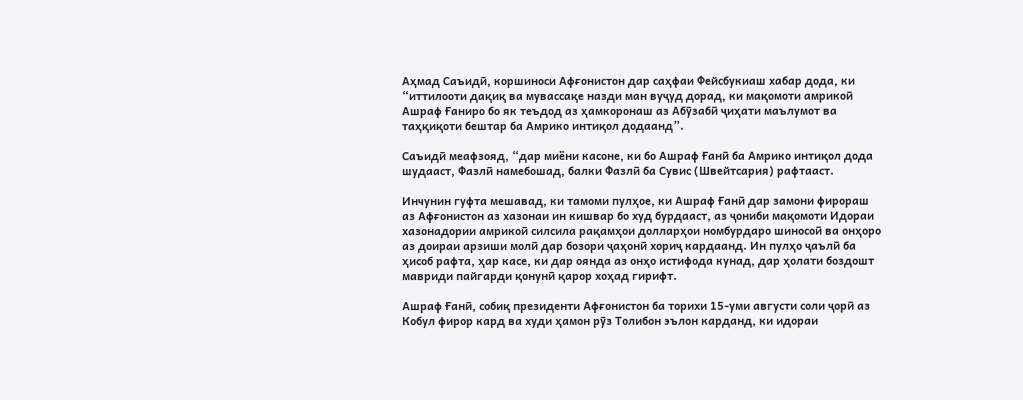Аҳмад Саъидӣ, коршиноси Афғонистон дар саҳфаи Фейсбукиаш хабар дода, ки “иттилооти дақиқ ва мувассақе назди ман вуҷуд дорад, ки мақомоти амрикоӣ Ашраф Ғаниро бо як теъдод аз ҳамкоронаш аз Абӯзабӣ ҷиҳати маълумот ва таҳқиқоти бештар ба Амрико интиқол додаанд”.

Саъидӣ меафзояд, “дар миёни касоне, ки бо Ашраф Ғанӣ ба Амрико интиқол дода шудааст, Фазлӣ намебошад, балки Фазлӣ ба Сувис (Швейтсария) рафтааст.

Инчунин гуфта мешавад, ки тамоми пулҳое, ки Ашраф Ғанӣ дар замони фирораш аз Афғонистон аз хазонаи ин кишвар бо худ бурдааст, аз ҷониби мақомоти Идораи хазонадории амрикоӣ силсила рақамҳои долларҳои номбурдаро шиносоӣ ва онҳоро аз доираи арзиши молӣ дар бозори ҷаҳонӣ хориҷ кардаанд. Ин пулҳо ҷаълӣ ба ҳисоб рафта, ҳар касе, ки дар оянда аз онҳо истифода кунад, дар ҳолати боздошт мавриди пайгарди қонунӣ қарор хоҳад гирифт.

Ашраф Ғанӣ, собиқ президенти Афғонистон ба торихи 15-уми августи соли ҷорӣ аз Кобул фирор кард ва худи ҳамон рӯз Толибон эълон карданд, ки идораи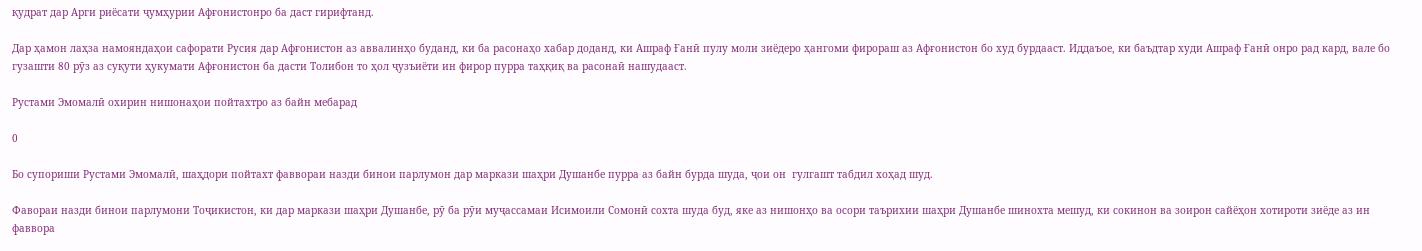қудрат дар Арги риёсати ҷумҳурии Афғонистонро ба даст гирифтанд.

Дар ҳамон лаҳза намояндаҳои сафорати Русия дар Афғонистон аз аввалинҳо буданд, ки ба расонаҳо хабар доданд, ки Ашраф Ғанӣ пулу моли зиёдеро ҳангоми фирораш аз Афғонистон бо худ бурдааст. Иддаъое, ки баъдтар худи Ашраф Ғанӣ онро рад кард, вале бо гузашти 80 рӯз аз суқути ҳукумати Афғонистон ба дасти Толибон то ҳол ҷузъиёти ин фирор пурра таҳқиқ ва расонаӣ нашудааст.

Рустами Эмомалӣ охирин нишонаҳои пойтахтро аз байн мебарад

0

Бо супориши Рустами Эмомалӣ, шаҳдори пойтахт фаввораи назди бинои парлумон дар маркази шаҳри Душанбе пурра аз байн бурда шуда, ҷои он  гулгашт табдил хоҳад шуд.

Фавораи назди бинои парлумони Тоҷикистон, ки дар маркази шаҳри Душанбе, рӯ ба рӯи муҷассамаи Исимоили Сомонӣ сохта шуда буд, яке аз нишонҳо ва осори таърихии шаҳри Душанбе шинохта мешуд, ки сокинон ва зоирон сайёҳон хотироти зиёде аз ин фаввора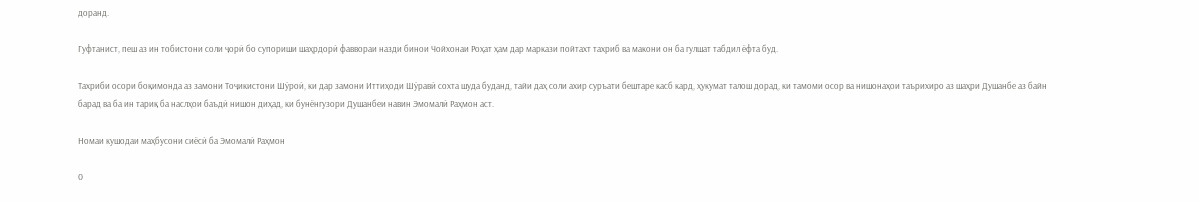доранд.

Гуфтанист, пеш аз ин тобистони соли ҷорӣ бо супориши шаҳрдорӣ фаввораи назди бинои Чойхонаи Роҳат ҳам дар маркази пойтахт тахриб ва макони он ба гулшат табдил ёфта буд.

Тахриби осори боқимонда аз замони Тоҷикистони Шӯроӣ, ки дар замони Иттиҳоди Шӯравӣ сохта шуда буданд, тайи даҳ соли ахир суръати бештаре касб кард, ҳукумат талош дорад, ки тамоми осор ва нишонаҳои таърихиро аз шаҳри Душанбе аз байн барад ва ба ин тариқ ба наслҳои баъдӣ нишон диҳад, ки бунёнгузори Душанбеи навин Эмомалӣ Раҳмон аст.

Номаи кушодаи маҳбусони сиёсӣ ба Эмомалӣ Раҳмон

0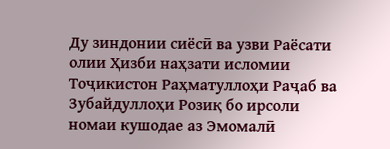Ду зиндонии сиёсӣ ва узви Раёсати олии Ҳизби наҳзати исломии Тоҷикистон Раҳматуллоҳи Раҷаб ва Зубайдуллоҳи Розиқ бо ирсоли номаи кушодае аз Эмомалӣ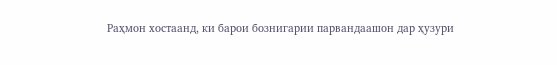Раҳмон хостаанд, ки барои бознигарии парвандаашон дар ҳузури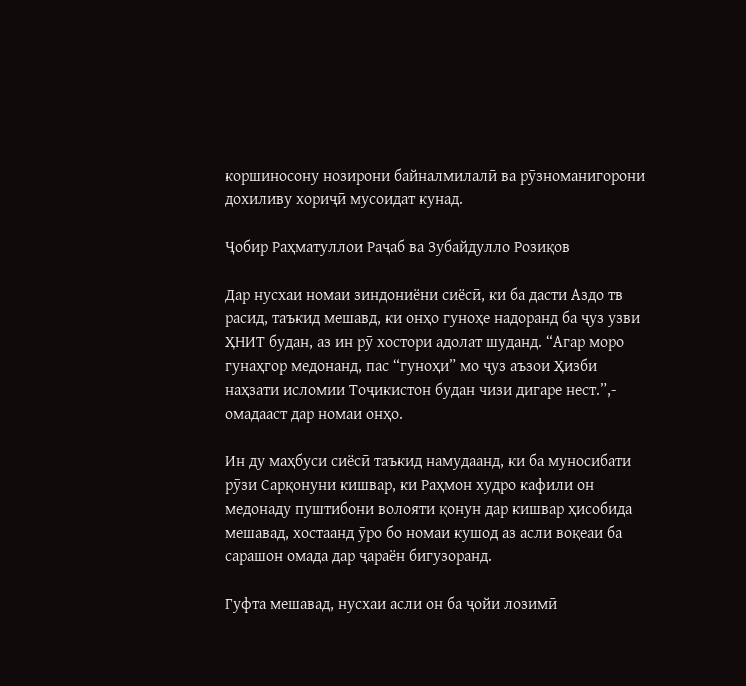коршиносону нозирони байналмилалӣ ва рӯзноманигорони дохиливу хориҷӣ мусоидат кунад.

Ҷобир Раҳматуллои Раҷаб ва Зубайдулло Розиқов

Дар нусхаи номаи зиндониёни сиёсӣ, ки ба дасти Аздо тв расид, таъкид мешавд, ки онҳо гуноҳе надоранд ба ҷуз узви ҲНИТ будан, аз ин рӯ хостори адолат шуданд. “Агар моро гунаҳгор медонанд, пас “гуноҳи” мо ҷуз аъзои Ҳизби наҳзати исломии Тоҷикистон будан чизи дигаре нест.”,- омадааст дар номаи онҳо.

Ин ду маҳбуси сиёсӣ таъкид намудаанд, ки ба муносибати рӯзи Сарқонуни кишвар, ки Раҳмон худро кафили он медонаду пуштибони волояти қонун дар кишвар ҳисобида мешавад, хостаанд ӯро бо номаи кушод аз асли воқеаи ба сарашон омада дар ҷараён бигузоранд.

Гуфта мешавад, нусхаи асли он ба ҷойи лозимӣ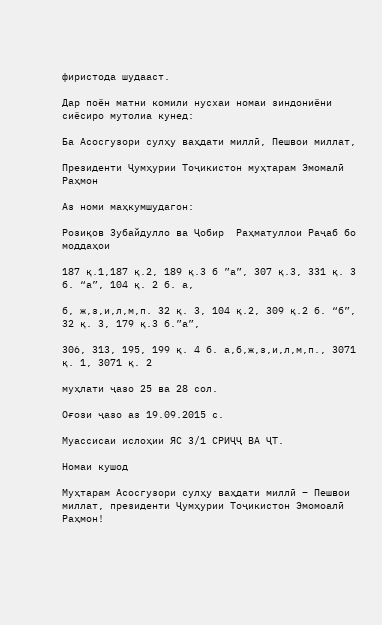фиристода шудааст.

Дар поён матни комили нусхаи номаи зиндониёни сиёсиро мутолиа кунед:

Ба Асосгузори сулҳу ваҳдати миллӣ, Пешвои миллат,

Президенти Ҷумҳурии Тоҷикистон муҳтарам Эмомалӣ Раҳмон

Аз номи маҳкумшудагон:

Розиқов Зубайдулло ва Ҷобир  Раҳматуллои Раҷаб бо моддаҳои

187 қ.1,187 қ.2, 189 қ.3 б ”а”, 307 қ.3, 331 қ. 3 б. “а”, 104 қ. 2 б. а,

б, ж,з,и,л,м,п. 32 қ. 3, 104 қ.2, 309 қ.2 б. “б”, 32 қ. 3, 179 қ.3 б.”а”,

306, 313, 195, 199 қ. 4 б. а,б,ж,з,и,л,м,п., 3071 қ. 1, 3071 қ. 2

муҳлати ҷазо 25 ва 28 сол.

Оғози ҷазо аз 19.09.2015 с.

Муассисаи ислоҳии ЯС 3/1 СРИҶҶ ВА ҶТ.

Номаи кушод

Муҳтарам Асосгузори сулҳу ваҳдати миллӣ – Пешвои миллат, президенти Ҷумҳурии Тоҷикистон Эмомоалӣ Раҳмон!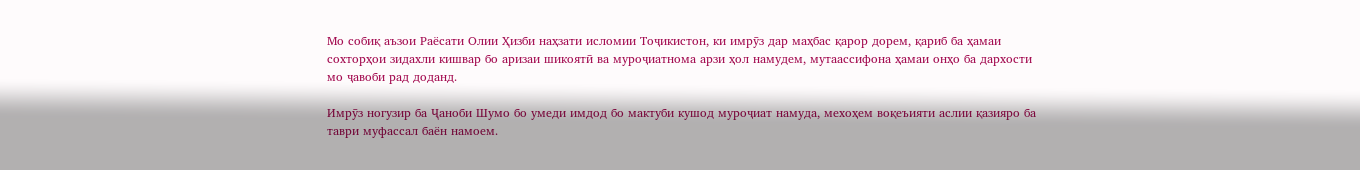Мо собиқ аъзои Раёсати Олии Ҳизби наҳзати исломии Тоҷикистон, ки имрӯз дар маҳбас қарор дорем, қариб ба ҳамаи сохторҳои зидахли кишвар бо аризаи шикоятӣ ва муроҷиатнома арзи ҳол намудем, мутаассифона ҳамаи онҳо ба дархости мо ҷавоби рад доданд.

Имрӯз ногузир ба Ҷаноби Шумо бо умеди имдод бо мактуби кушод муроҷиат намуда, мехоҳем воқеъияти аслии қазияро ба таври муфассал баён намоем.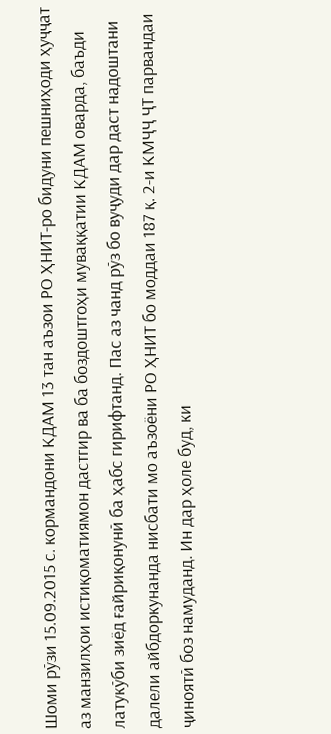Шоми рӯзи 15.09.2015 с. кормандони КДАМ 13 тан аъзои РО ҲНИТ-ро бидуни пешниҳоди ҳуҷҷат аз манзилҳои истиқоматиямон дастгир ва ба боздоштгоҳи муваққатии КДАМ оварда, баъди латукӯби зиёд ғайриқонунӣ ба ҳабс гирифтанд. Пас аз чанд рӯз бо вуҷуди дар даст надоштани далели айбдоркунанда нисбати мо аъзоёни РО ҲНИТ бо моддаи 187 қ. 2-и КМҶҶ ҶТ парвандаи ҷиноятӣ боз намуданд. Ин дар ҳоле буд, ки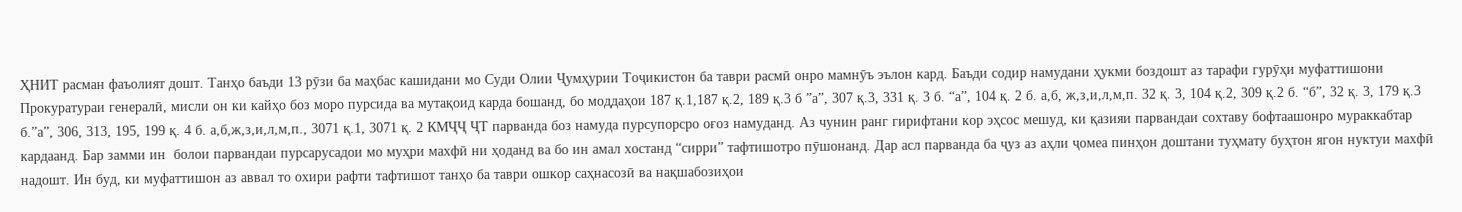ҲНИТ расман фаъолият дошт. Танҳо баъди 13 рӯзи ба маҳбас кашидани мо Суди Олии Ҷумҳурии Тоҷикистон ба таври расмӣ онро мамнӯъ эълон кард. Баъди содир намудани ҳукми боздошт аз тарафи гурӯҳи муфаттишони Прокуратураи генералӣ, мисли он ки кайҳо боз моро пурсида ва мутақоид карда бошанд, бо моддаҳои 187 қ.1,187 қ.2, 189 қ.3 б ”а”, 307 қ.3, 331 қ. 3 б. “а”, 104 қ. 2 б. а,б, ж,з,и,л,м,п. 32 қ. 3, 104 қ.2, 309 қ.2 б. “б”, 32 қ. 3, 179 қ.3 б.”а”, 306, 313, 195, 199 қ. 4 б. а,б,ж,з,и,л,м,п., 3071 қ.1, 3071 қ. 2 КМҶҶ ҶТ парванда боз намуда пурсупорсро оғоз намуданд. Аз чунин ранг гирифтани кор эҳсос мешуд, ки қазияи парвандаи сохтаву бофтаашонро мураккабтар кардаанд. Бар замми ин  болои парвандаи пурсарусадои мо муҳри махфӣ ни ҳоданд ва бо ин амал хостанд “сирри” тафтишотро пӯшонанд. Дар асл парванда ба ҷуз аз аҳли ҷомеа пинҳон доштани туҳмату буҳтон ягон нуктуи махфӣ надошт. Ин буд, ки муфаттишон аз аввал то охири рафти тафтишот танҳо ба таври ошкор саҳнасозӣ ва нақшабозиҳои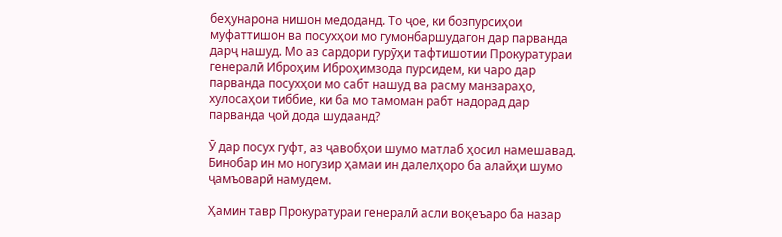беҳунарона нишон медоданд. То ҷое, ки бозпурсиҳои муфаттишон ва посухҳои мо гумонбаршудагон дар парванда дарҷ нашуд. Мо аз сардори гурӯҳи тафтишотии Прокуратураи генералӣ Иброҳим Иброҳимзода пурсидем, ки чаро дар парванда посухҳои мо сабт нашуд ва расму манзараҳо, хулосаҳои тиббие, ки ба мо тамоман рабт надорад дар парванда ҷой дода шудаанд?

Ӯ дар посух гуфт, аз ҷавобҳои шумо матлаб ҳосил намешавад. Бинобар ин мо ногузир ҳамаи ин далелҳоро ба алайҳи шумо ҷамъоварӣ намудем.

Ҳамин тавр Прокуратураи генералӣ асли воқеъаро ба назар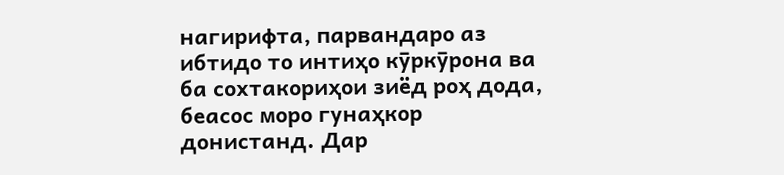нагирифта, парвандаро аз ибтидо то интиҳо кӯркӯрона ва ба сохтакориҳои зиёд роҳ дода, беасос моро гунаҳкор донистанд. Дар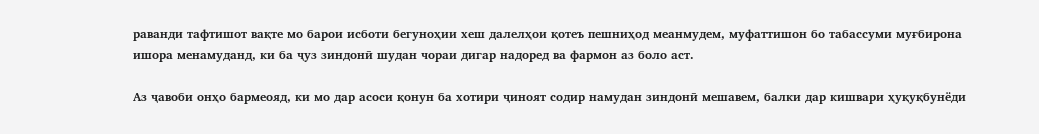раванди тафтишот вақте мо барои исботи бегуноҳии хеш далелҳои қотеъ пешниҳод меанмудем, муфаттишон бо табассуми муғбирона ишора менамуданд, ки ба ҷуз зиндонӣ шудан чораи дигар надоред ва фармон аз боло аст.

Аз ҷавоби онҳо бармеояд, ки мо дар асоси қонун ба хотири ҷиноят содир намудан зиндонӣ мешавем, балки дар кишвари ҳуқуқбунёди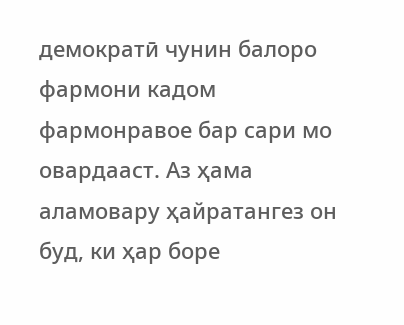демократӣ чунин балоро фармони кадом фармонравое бар сари мо овардааст. Аз ҳама аламовару ҳайратангез он буд, ки ҳар боре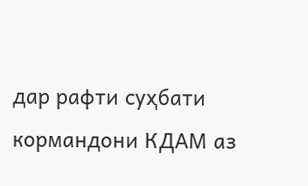дар рафти суҳбати кормандони КДАМ аз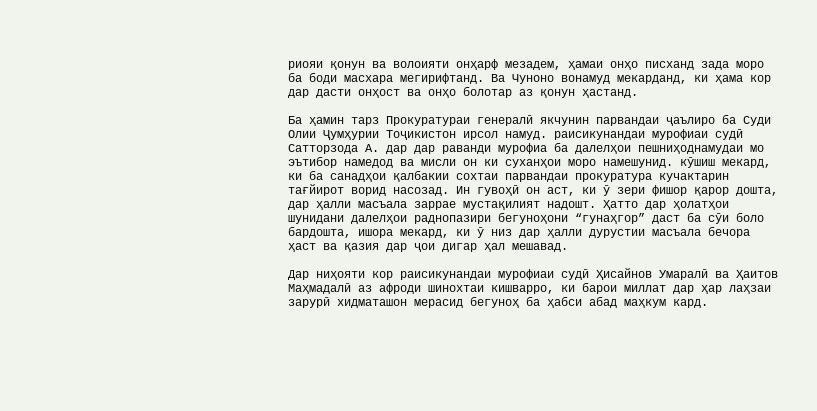риояи қонун ва волоияти онҳарф мезадем, ҳамаи онҳо писханд зада моро ба боди масхара мегирифтанд. Ва Чуноно вонамуд мекарданд, ки ҳама кор дар дасти онҳост ва онҳо болотар аз қонун ҳастанд.

Ба ҳамин тарз Прокуратураи генералӣ якчунин парвандаи ҷаълиро ба Суди Олии Ҷумҳурии Тоҷикистон ирсол намуд. раисикунандаи мурофиаи судӣ Сатторзода А. дар дар раванди мурофиа ба далелҳои пешниҳоднамудаи мо эътибор намедод ва мисли он ки суханҳои моро намешунид. кӯшиш мекард, ки ба санадҳои қалбакии сохтаи парвандаи прокуратура кучактарин тағйирот ворид насозад. Ин гувоҳӣ он аст, ки ӯ зери фишор қарор дошта, дар ҳалли масъала заррае мустақилият надошт. Ҳатто дар ҳолатҳои шунидани далелҳои раднопазири бегуноҳони “гунаҳгор” даст ба сӯи боло бардошта, ишора мекард, ки ӯ низ дар ҳалли дурустии масъала бечора ҳаст ва қазия дар ҷои дигар ҳал мешавад.

Дар ниҳояти кор раисикунандаи мурофиаи судӣ Ҳисайнов Умаралӣ ва Ҳаитов  Маҳмадалӣ аз афроди шинохтаи кишварро, ки барои миллат дар ҳар лаҳзаи зарурӣ хидматашон мерасид бегуноҳ ба ҳабси абад маҳкум кард.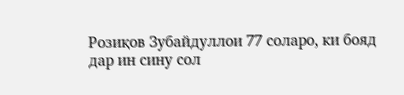Розиқов Зубайдуллои 77 соларо, ки бояд дар ин сину сол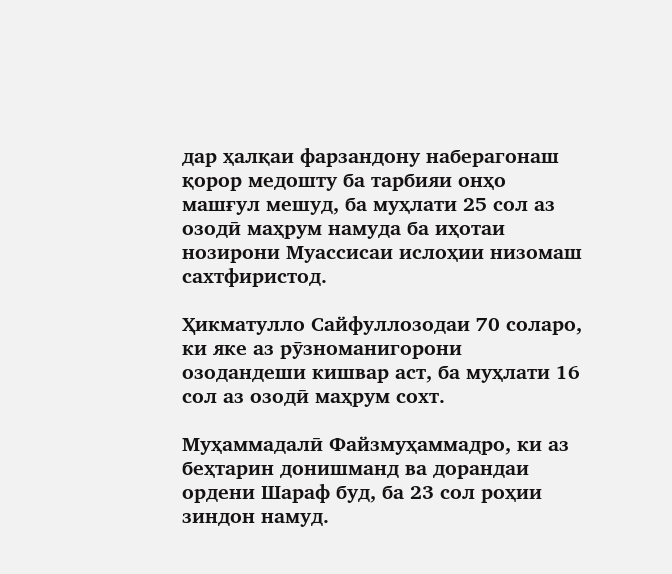дар ҳалқаи фарзандону наберагонаш қорор медошту ба тарбияи онҳо машғул мешуд, ба муҳлати 25 сол аз озодӣ маҳрум намуда ба иҳотаи нозирони Муассисаи ислоҳии низомаш сахтфиристод.

Ҳикматулло Сайфуллозодаи 70 соларо, ки яке аз рӯзноманигорони озодандеши кишвар аст, ба муҳлати 16 сол аз озодӣ маҳрум сохт.

Муҳаммадалӣ Файзмуҳаммадро, ки аз беҳтарин донишманд ва дорандаи ордени Шараф буд, ба 23 сол роҳии зиндон намуд.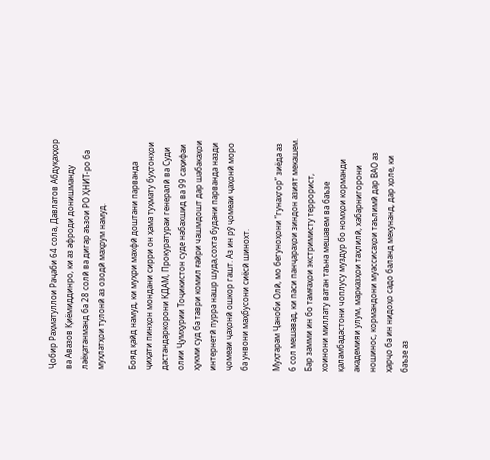Ҷобир Раҳматуллои Раҷаби 64 сола, Давлатов Абдуқаҳҳор ва Авазов Қиёмиддинро, ки аз афроди донишманду лаёқатанманд ба 28 солӣ ва дигар аъзои РО ҲНИТ-ро ба муҳлатҳои тулонӣ аз озодӣ маҳрум намуд.

Бояд қайд намуд, ки муҳри махфӣ доштани парванда ҷиҳати пинҳон мондани сирри он ҳама туҳмату буҳтонҳои дастандаркорони КДАМ, Прокуратураи генералӣ ва Суди олии Ҷумҳурии Тоҷикистон суде набахшид ва 99 саҳифаи ҳукми суд ба таври комил ғайри чашмдошт дар шабакаҳои интернетӣ пурра нашр шуда,сохта будани парванда назди ҷомеаи ҷаҳонӣ ошкор гашт. Аз ин рӯ ҷомеаи ҷаҳонӣ моро ба унвони маҳбусони сиёсӣ шинохт.

Муҳтарам Ҷаноби Олӣ, мо бегуноҳони “гунаҳгор” зиёда аз 6 сол мешавад, ки паси панҷараҳои зиндон азият мекашем. Бар замми ин бо тамғаҳои экстримисту террорист, хоинони миллату ватан таъна мешавем ва баъзе қаламбадастони чоплусу муздур бо номҳои корманди академияи улум, марказҳои таҳлилӣ, хабарнигорони ношинос, кормандони муассисаҳои таълимӣ дар ВАО аз ҳарҷо ба ин нидоҳо садо баланд мекунанд, дар ҳоле, ки баъзе аз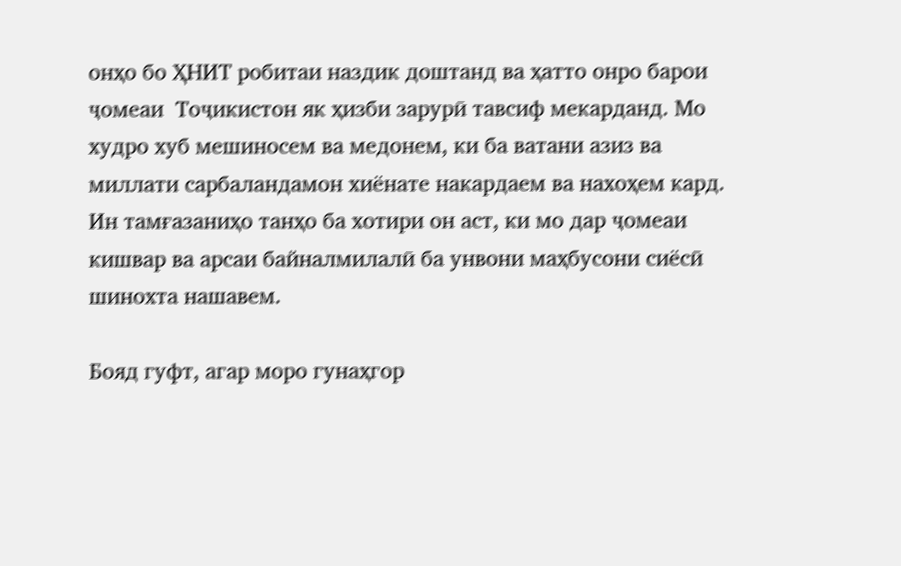онҳо бо ҲНИТ робитаи наздик доштанд ва ҳатто онро барои ҷомеаи  Тоҷикистон як ҳизби зарурӣ тавсиф мекарданд. Мо худро хуб мешиносем ва медонем, ки ба ватани азиз ва миллати сарбаландамон хиёнате накардаем ва нахоҳем кард. Ин тамғазаниҳо танҳо ба хотири он аст, ки мо дар ҷомеаи кишвар ва арсаи байналмилалӣ ба унвони маҳбусони сиёсӣ шинохта нашавем.

Бояд гуфт, агар моро гунаҳгор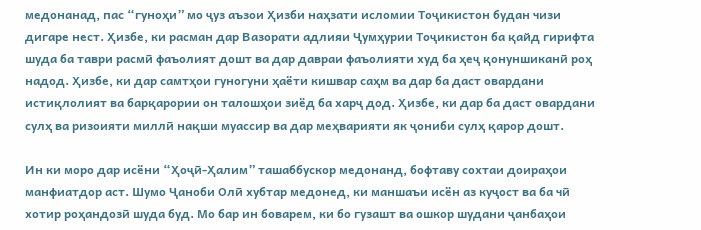медонанад, пас “гуноҳи” мо ҷуз аъзои Ҳизби наҳзати исломии Тоҷикистон будан чизи дигаре нест. Ҳизбе, ки расман дар Вазорати адлияи Ҷумҳурии Тоҷикистон ба қайд гирифта шуда ба таври расмӣ фаъолият дошт ва дар давраи фаъолияти худ ба ҳеҷ қонуншиканӣ роҳ надод. Ҳизбе, ки дар самтҳои гуногуни ҳаёти кишвар саҳм ва дар ба даст овардани истиқлолият ва барқарории он талошҳои зиёд ба харҷ дод. Ҳизбе, ки дар ба даст овардани сулҳ ва ризоияти миллӣ нақши муассир ва дар меҳварияти як ҷониби сулҳ қарор дошт.

Ин ки моро дар исёни “Ҳоҷӣ-Ҳалим” ташаббускор медонанд, бофтаву сохтаи доираҳои манфиатдор аст. Шумо Ҷаноби Олӣ хубтар медонед, ки маншаъи исён аз куҷост ва ба чӣ хотир роҳандозӣ шуда буд. Мо бар ин боварем, ки бо гузашт ва ошкор шудани ҷанбаҳои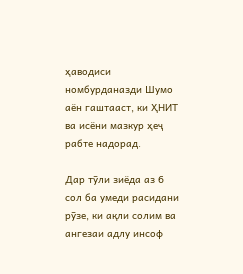ҳаводиси номбурданазди Шумо аён гаштааст, ки ҲНИТ ва исёни мазкур ҳеҷ рабте надорад.

Дар тӯли зиёда аз 6 сол ба умеди расидани рӯзе, ки ақли солим ва ангезаи адлу инсоф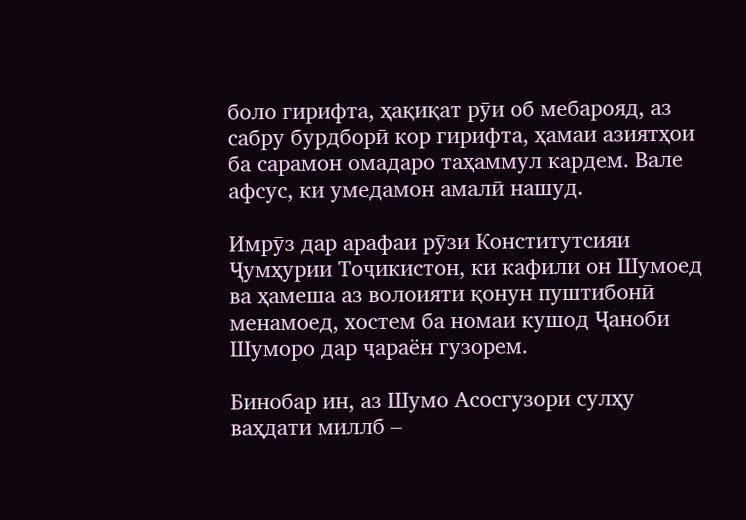боло гирифта, ҳақиқат рӯи об мебарояд, аз сабру бурдборӣ кор гирифта, ҳамаи азиятҳои ба сарамон омадаро таҳаммул кардем. Вале афсус, ки умедамон амалӣ нашуд.

Имрӯз дар арафаи рӯзи Конститутсияи Ҷумҳурии Тоҷикистон, ки кафили он Шумоед ва ҳамеша аз волоияти қонун пуштибонӣ менамоед, хостем ба номаи кушод Ҷаноби Шуморо дар ҷараён гузорем.

Бинобар ин, аз Шумо Асосгузори сулҳу ваҳдати миллб –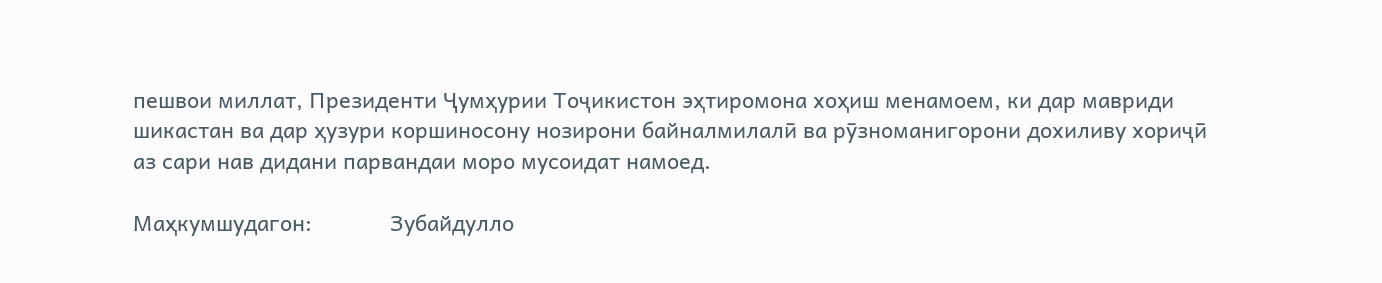пешвои миллат, Президенти Ҷумҳурии Тоҷикистон эҳтиромона хоҳиш менамоем, ки дар мавриди шикастан ва дар ҳузури коршиносону нозирони байналмилалӣ ва рӯзноманигорони дохиливу хориҷӣ аз сари нав дидани парвандаи моро мусоидат намоед.

Маҳкумшудагон:             Зубайдулло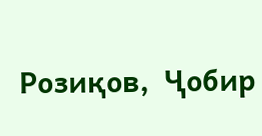Розиқов,  Ҷобир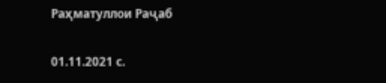Раҳматуллои Раҷаб

01.11.2021 с.